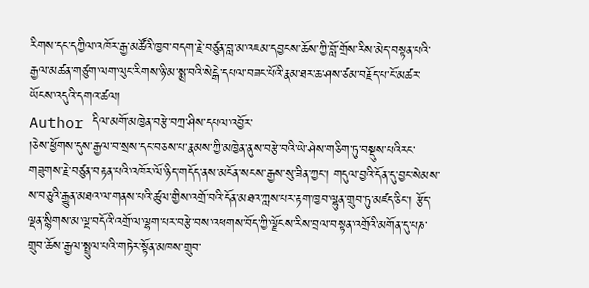རིགས་དང་དཀྱིལ་འཁོར་རྒྱ་མཚོའི་ཁྱབ་བདག་རྗེ་བཙུན་བླ་མ་འཇམ་དབྱངས་ཆོས་ཀྱི་བློ་གྲོས་རིས་མེད་བསྟན་པའི་རྒྱལ་མཚན་གཙུག་ལག་ལུང་རིགས་ཉི་མ་སྨྲ་བའི་སེངྒེ་དཔལ་བཟང་པོའི་རྣམ་ཐར་ཆ་ཤས་ཙམ་བརྗོད་པ་ངོ་མཚར་ཡོངས་འདུའི་དགའ་ཚལ།
Author དིལ་མགོ་མཁྱེན་བརྩེ་བཀྲ་ཤིས་དཔལ་འབྱོར་
།ཅེས་ཕྱོགས་དུས་རྒྱལ་བ་སྲས་དང་བཅས་པ་རྣམས་ཀྱི་མཁྱེན་ནུས་བརྩེ་བའི་ཡེ་ཤེས་གཅིག་ཏུ་བསྡུས་པའིརང་གཟུགས་རྗེ་བཙུན་བརྟན་པའི་འཁོར་ལོ་ཉིད་གདོད་ནས་མངོན་སངས་རྒྱས་སུ་ཟིན་ཀྱང་། གདུལ་བྱའི་དོན་དུ་བྱང་སེམས་ས་བཅུའི་རྒྱུན་མཐའ་ལ་གནས་པའི་ཚུལ་གྱིས་འགྲོ་བའི་དོན་མཐའ་ཀླས་པར་རྟག་ཁྱབ་ལྷུན་གྲུབ་ཏུ་མཛད་ཅིང་། རྩོད་ལྡན་སྙིགས་མ་ལྔ་བདོའི་འགྲོ་ལ་ལྷག་པར་བརྩེ་བས་འཕགས་བོད་ཀྱི་ལྗོངས་རིས་བྲལ་བསྟན་འགྲོའི་མགོན་དུ་པཎ་གྲུབ་ཆོས་རྒྱལ་སྤྲུལ་པའི་གཏེར་སྟོན་མཁས་གྲུབ་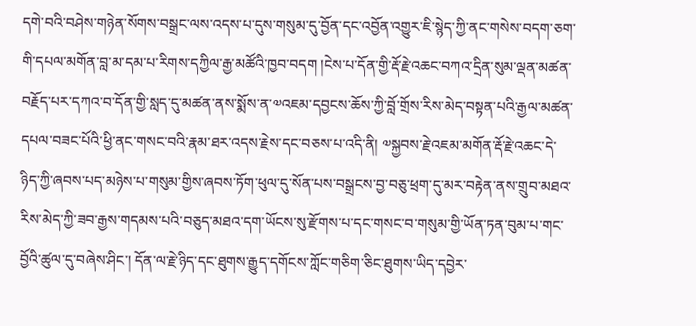དགེ་བའི་བཤེས་གཉེན་སོགས་བསྒྲང་ལས་འདས་པ་དུས་གསུམ་དུ་བྱོན་དང་འབྱོན་འགྱུར་ཇི་སྙེད་ཀྱི་ནང་གསེས་བདག་ཅག་གི་དཔལ་མགོན་བླ་མ་དམ་པ་རིགས་དཀྱིལ་རྒྱ་མཚོའི་ཁྱབ་བདག །ངེས་པ་དོན་གྱི་རྡོ་རྗེ་འཆང་བཀའ་དྲིན་སུམ་ལྡན་མཚན་བརྗོད་པར་དཀའ་བ་དོན་གྱི་སླད་དུ་མཚན་ནས་སྨོས་ན་༧འཇམ་དབྱངས་ཆོས་ཀྱི་བློ་གྲོས་རིས་མེད་བསྟན་པའི་རྒྱལ་མཚན་དཔལ་བཟང་པོའི་ཕྱི་ནང་གསང་བའི་རྣམ་ཐར་འདས་རྗེས་དང་བཅས་པ་འདི་ནི། ༧སྐྱབས་རྗེ་འཇམ་མགོན་རྡོ་རྗེ་འཆང་དེ་ཉིད་ཀྱི་ཞབས་པད་མཉེས་པ་གསུམ་གྱིས་ཞབས་ཏོག་ཕུལ་དུ་སོན་པས་བསྒྲངས་བྱ་བཅུ་ཕྲག་དུ་མར་བརྟེན་ནས་གྲུབ་མཐའ་རིས་མེད་ཀྱི་ཟབ་རྒྱས་གདམས་པའི་བཅུད་མཐའ་དག་ཡོངས་སུ་རྫོགས་པ་དང་གསང་བ་གསུམ་གྱི་ཡོན་ཏན་བུམ་པ་གང་བྱོའི་ཚུལ་དུ་བཞེས་ཤིང་། དོན་ལ་རྗེ་ཉིད་དང་ཐུགས་རྒྱུད་དགོངས་ཀློང་གཅིག་ཅིང་ཐུགས་ཡིད་དབྱེར་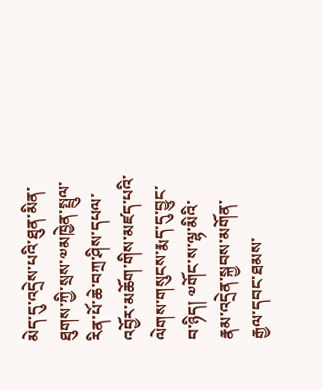མེད་དུ་འདྲེས་པའི་ཐུན་མིན་ཐུགས་ཀྱི་སྲས་༧མཁྱེན་སྤྲུལ་རིན་པོ་ཆེ་བཀྲ་ཤིས་དཔལ་འབྱོར་མཆོག་གིས་མཛད་པའི་ལེགས་གསུངས་རྨད་དུ་བྱུང་བ་ཉིད། ༧གོང་ས་ལྷ་མིའི་རྣམ་འདྲེན་སྐྱབས་མགོན་རྒྱལ་དབང་ཐམས་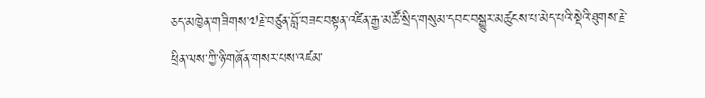ཅད་མཁྱེན་གཟིགས་༧རྗེ་བཙུན་བློ་བཟང་བསྟན་འཛིན་རྒྱ་མཚོ་སྲིད་གསུམ་དབང་བསྒྱུར་མཚུངས་པ་མེད་པའི་སྡེའི་ཐུགས་རྗེ་ཕྲིན་ལས་ཀྱི་ཉི་གཞོན་གསར་པས་འཛམ་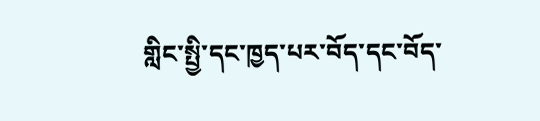གླིང་སྤྱི་དང་ཁྱད་པར་བོད་དང་བོད་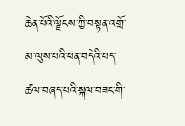ཆེན་པོའི་ལྗོངས་ཀྱི་བསྟན་འགྲོ་མ་ལུས་པའི་ཕན་བདེའི་པད་ཚལ་བཞད་པའི་སྐལ་བཟང་གི་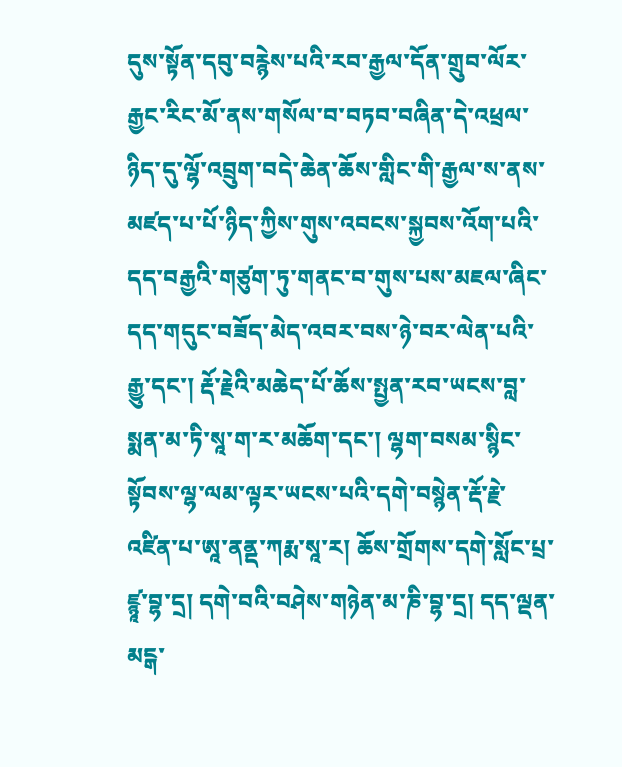དུས་སྟོན་དབུ་བརྙེས་པའི་རབ་རྒྱལ་དོན་གྲུབ་ལོར་རྒྱང་རིང་མོ་ནས་གསོལ་བ་བཏབ་བཞིན་དེ་འཕྲལ་ཉིད་དུ་ལྷོ་འབྲུག་བདེ་ཆེན་ཆོས་གླིང་གི་རྒྱལ་ས་ནས་མཛད་པ་པོ་ཉིད་ཀྱིས་གུས་འབངས་སྐྱབས་འོག་པའི་དད་བརྒྱའི་གཙུག་ཏུ་གནང་བ་གུས་པས་མཇལ་ཞིང་དད་གདུང་བཟོད་མེད་འབར་བས་ཉེ་བར་ལེན་པའི་རྒྱུ་དང་། རྡོ་རྗེའི་མཆེད་པོ་ཆོས་སྤྱན་རབ་ཡངས་བླ་སྨན་མ་ཏི་སཱ་ག་ར་མཆོག་དང་། ལྷག་བསམ་སྙིང་སྟོབས་ལྷ་ལམ་ལྟར་ཡངས་པའི་དགེ་བསྙེན་རྡོ་རྗེ་འཛིན་པ་ཨཱ་ནནྡ་ཀརྨ་སཱ་ར། ཆོས་གྲོགས་དགེ་སློང་པྲ་ཛྙཱ་བྷ་དྲ། དགེ་བའི་བཤེས་གཉེན་མ་ཎི་བྷ་དྲ། དད་ལྡན་མངྒ་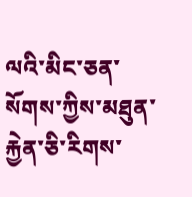ལའི་མིང་ཅན་སོགས་ཀྱིས་མཐུན་རྐྱེན་ཅི་རིགས་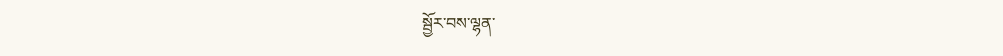སྦྱོར་བས་ལྷན་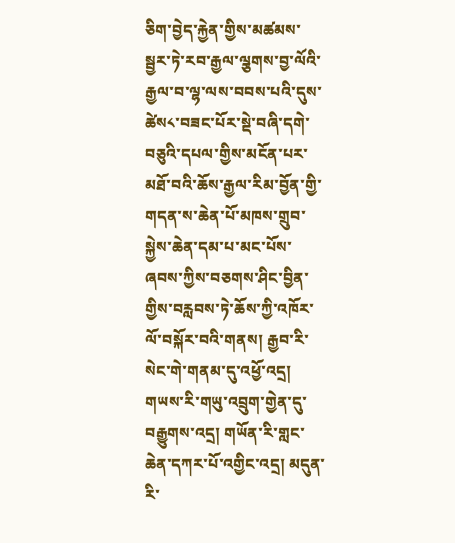ཅིག་བྱེད་རྐྱེན་གྱིས་མཚམས་སྦྱར་ཏེ་རབ་རྒྱལ་ལྕགས་བྱ་ལོའི་རྒྱལ་བ་ལྷ་ལས་བབས་པའི་དུས་ཚེས༨་བཟང་པོར་སྡེ་བཞི་དགེ་བཅུའི་དཔལ་གྱིས་མངོན་པར་མཐོ་བའི་ཆོས་རྒྱལ་རིམ་བྱོན་གྱི་གདན་ས་ཆེན་པོ་མཁས་གྲུབ་སྐྱེས་ཆེན་དམ་པ་མང་པོས་ཞབས་ཀྱིས་བཅགས་ཤིང་བྱིན་གྱིས་བརླབས་ཏེ་ཆོས་ཀྱི་འཁོར་ལོ་བསྐོར་བའི་གནས། རྒྱབ་རི་སེང་གེ་གནམ་དུ་འཕྱོ་འདྲ། གཡས་རི་གཡུ་འབྲུག་གྱེན་དུ་བརྒྱུགས་འདྲ། གཡོན་རི་གླང་ཆེན་དཀར་པོ་འགྱིང་འདྲ། མདུན་རི་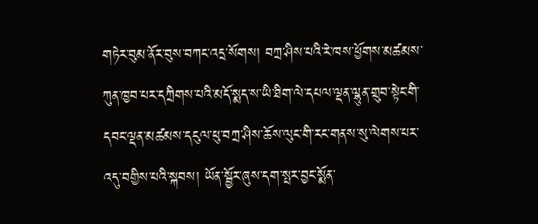གཏེར་བུམ་ནོར་བུས་བཀང་འདྲ་སོགས། བཀྲ་ཤིས་པའི་རེ་ཁས་ཕྱོགས་མཚམས་ཀུན་ཁྱབ་པར་དཀྲིགས་པའི་མདོ་སྨད་ས་ཡི་ཐིག་ལེ་དཔལ་ལྡན་ལྷུན་གྲུབ་སྟེང་གི་དབང་ལྡན་མཚམས་དངུལ་ཕུ་བཀྲ་ཤིས་ཆོས་ལུང་གི་རང་གནས་སུ་ལེགས་པར་འདུ་བགྱིས་པའི་སྐབས། ཡོན་སྦྱོར་ཞུས་དག་སྤར་བྱང་སྨོན་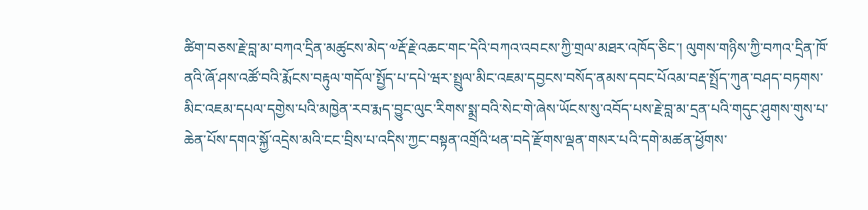ཚིག་བཅས་རྗེ་བླ་མ་བཀའ་དྲིན་མཚུངས་མེད་༧རྡོ་རྗེ་འཆང་གང་དེའི་བཀའ་འབངས་ཀྱི་གྲལ་མཐར་འཁོད་ཅིང་། ལུགས་གཉིས་ཀྱི་བཀའ་དྲིན་ཁོ་ནའི་ཞོ་ཤས་འཚོ་བའི་རྨོངས་བརྟུལ་གདོལ་སྤྱོད་པ་དཔེ་ཝར་སྤྲུལ་མིང་འཇམ་དབྱངས་བསོད་ནམས་དབང་པོའམ་བརྡ་སྤྲོད་ཀུན་བཤད་བཏགས་མིང་འཇམ་དཔལ་དགྱེས་པའི་མཁྱེན་རབ་རྨད་བྱུང་ལུང་རིགས་སྨྲ་བའི་སེང་གེ་ཞེས་ཡོངས་སུ་འབོད་པས་རྗེ་བླ་མ་དྲན་པའི་གདུང་ཤུགས་གུས་པ་ཆེན་པོས་དགའ་སྐྱོ་འདྲེས་མའི་ངང་བྲིས་པ་འདིས་ཀྱང་བསྟན་འགྲོའི་ཕན་བདེ་རྫོགས་ལྡན་གསར་པའི་དགེ་མཚན་ཕྱོགས་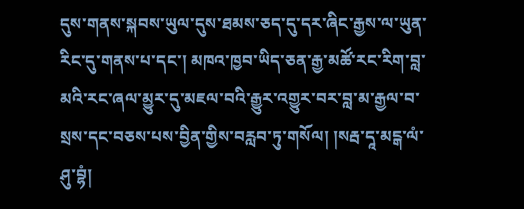དུས་གནས་སྐབས་ཡུལ་དུས་ཐམས་ཅད་དུ་དར་ཞིང་རྒྱས་ལ་ཡུན་རིང་དུ་གནས་པ་དང་། མཁའ་ཁྱབ་ཡིད་ཅན་རྒྱ་མཚོ་རང་རིག་བླ་མའི་རང་ཞལ་མྱུར་དུ་མཇལ་བའི་རྒྱུར་འགྱུར་བར་བླ་མ་རྒྱལ་བ་སྲས་དང་བཅས་པས་བྱིན་གྱིས་བརླབ་ཏུ་གསོལ། །སརྦ་དཱ་མངྒ་ལཾ་ཤུ་བྷཾ།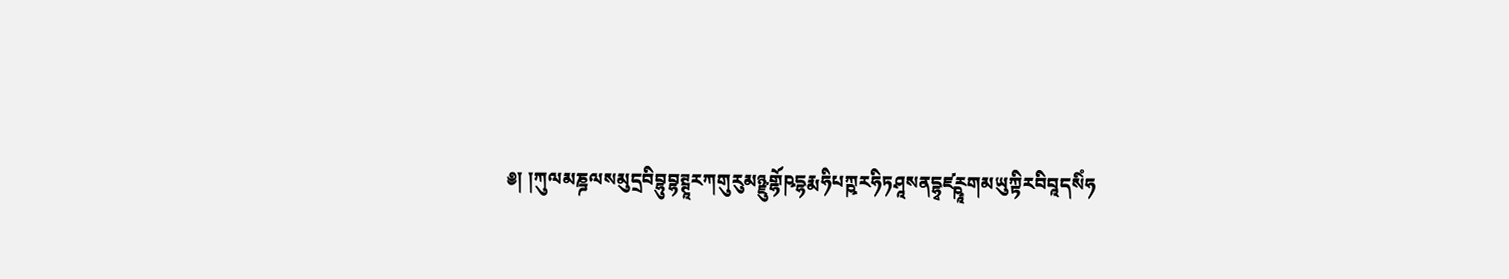༅། །ཀུལམཎྜལསམུདྲབིབྷུབྷཊྚཱརཀགུརུམཉྫུགྷོཥདྷརྨཧིཔཀྵརཧིཏཤཱསནདྷྭཛཪྵཱགམཡུཀྟིརབིབཱདསིཾཧ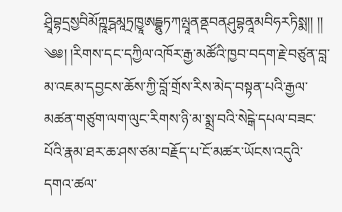ཤྲཱིབྷདྲསྱབིམོཀྵཱངྴམཱཏྲཁྱཱཨདྦྷུཏཀལྤཱནནྡབནཤུབྷནཱམབིཧརཏིསྨ།། །།
༄༅། །རིགས་དང་དཀྱིལ་འཁོར་རྒྱ་མཚོའི་ཁྱབ་བདག་རྗེ་བཙུན་བླ་མ་འཇམ་དབྱངས་ཆོས་ཀྱི་བློ་གྲོས་རིས་མེད་བསྟན་པའི་རྒྱལ་མཚན་གཙུག་ལག་ལུང་རིགས་ཉི་མ་སྨྲ་བའི་སེངྒེ་དཔལ་བཟང་པོའི་རྣམ་ཐར་ཆ་ཤས་ཙམ་བརྗོད་པ་ངོ་མཚར་ཡོངས་འདུའི་དགའ་ཚལ་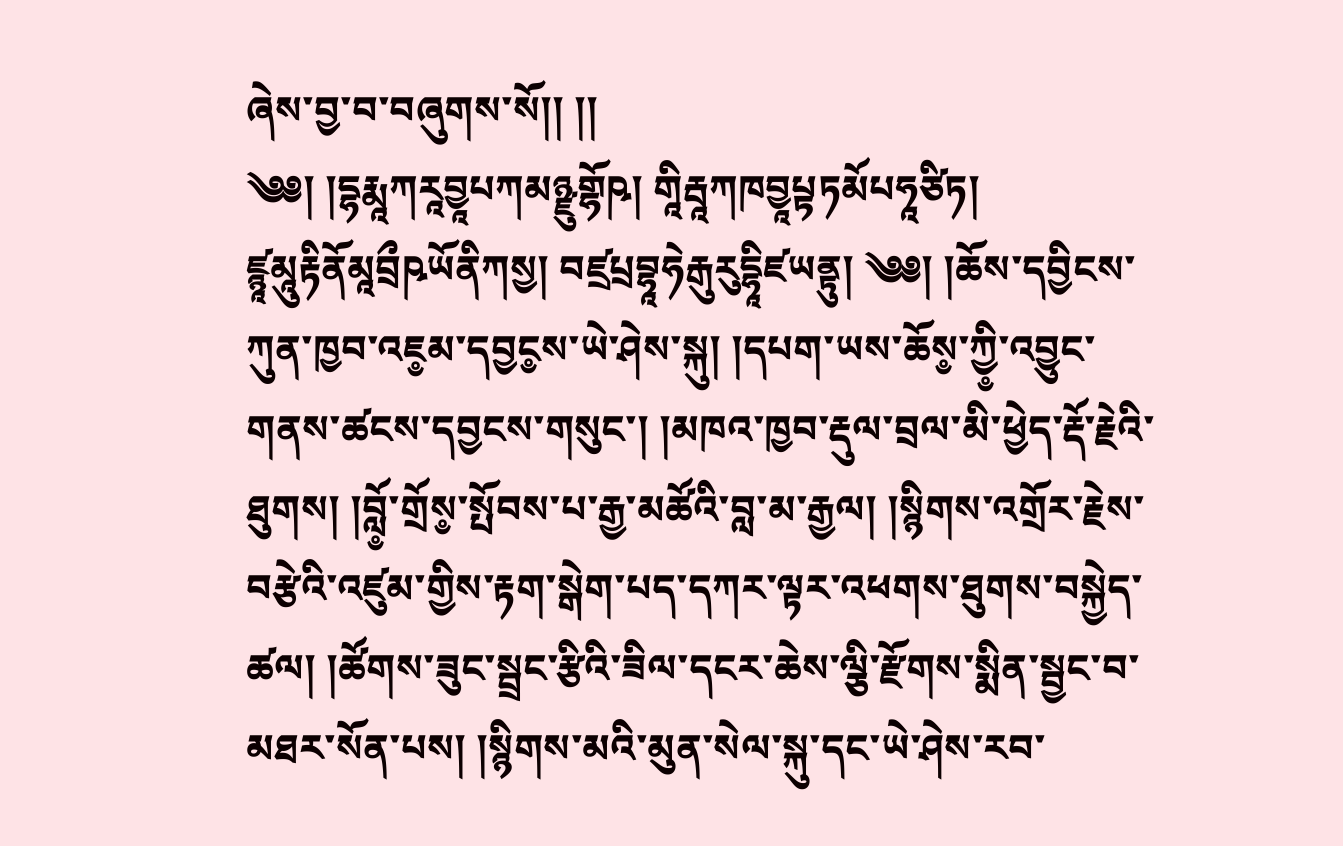ཞེས་བྱ་བ་བཞུགས་སོ།། །།
༄༅། །དྷརྨཱཀརཱབྱཱཔཀམཉྫུགྷོཥ། གཱིརྦཱཀཁབྱཱཔྟཏམོཔཧཱཙིཏ། ཛྙཱམཱུརྟིནོམཱབྲྀཥཡོནིཀསྱ། བཛྲཔྲབྷཱཧེརྒུརུདྷཱིཛཡནྟུ། ༄༅། །ཆོས་དབྱིངས་ཀུན་ཁྱབ་འཇ༵མ་དབྱང༵ས་ཡེ་ཤེས་སྐུ། །དཔག་ཡས་ཆོས༵་ཀྱི༵་འབྱུང་གནས་ཚངས་དབྱངས་གསུང་། །མཁའ་ཁྱབ་རྡུལ་བྲལ་མི་ཕྱེད་རྡོ་རྗེའི་ཐུགས། །བློ༵་གྲོས༵་སྤོབས་པ་རྒྱ་མཚོའི་བླ་མ་རྒྱལ། །སྙིགས་འགྲོར་རྗེས་བརྩེའི་འཛུམ་གྱིས་རྟག་སྒེག་པད་དཀར་ལྟར་འཕགས་ཐུགས་བསྐྱེད་ཚལ། །ཚོགས་ཟུང་སྦྲང་རྩིའི་ཟིལ་དངར་ཆེས་ལྕི་རྫོགས་སྨིན་སྦྱང་བ་མཐར་སོན་པས། །སྙིགས་མའི་མུན་སེལ་སྐུ་དང་ཡེ་ཤེས་རབ་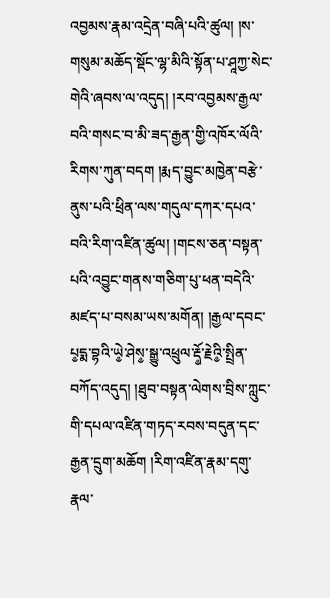འབྱམས་རྣམ་འདྲེན་བཞི་པའི་ཚུལ། །ས་གསུམ་མཆོད་སྡོང་ལྷ་མིའི་སྟོན་པ་ཤཱཀྱ་སེང་གེའི་ཞབས་ལ་འདུད། །རབ་འབྱམས་རྒྱལ་བའི་གསང་བ་མི་ཟད་རྒྱན་གྱི་འཁོར་ལོའི་རིགས་ཀུན་བདག །རྨད་བྱུང་མཁྱེན་བརྩེ་ནུས་པའི་ཕྲིན་ལས་གདུལ་དཀར་དཔའ་བའི་རིག་འཛིན་ཚུལ། །གངས་ཅན་བསྟན་པའི་འབྱུང་གནས་གཅིག་པུ་ཕན་བདེའི་མཛད་པ་བསམ་ཡས་མགོན། །རྒྱལ་དབང་པ༵དྨ་བྷའི་ཡེ༵་ཤེས༵་སྒྱུ་འཕྲུལ་རྡོ༵་རྗེའི༵་སྤྲིན་བཀོད་འདུད། །ཐུབ་བསྟན་ལེགས་བྲིས་ཀླུང་གི་དཔལ་འཛིན་གཏད་རབས་བདུན་དང་རྒྱན་དྲུག་མཆོག །རིག་འཛིན་རྣམ་དགུ་རྣལ་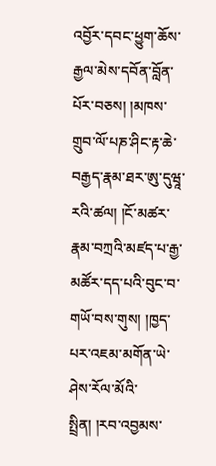འབྱོར་དབང་ཕྱུག་ཆོས་རྒྱལ་མེས་དབོན་བློན་པོར་བཅས། །མཁས་གྲུབ་ལོ་པཎ་ཤིང་རྟ་ཆེ་བརྒྱད་རྣམ་ཐར་ཨུ་དུཝཱ་རའི་ཚལ། །ངོ་མཚར་རྣམ་བཀྲའི་མཛད་པ་རྒྱ་མཚོར་དད་པའི་བུང་བ་གཡོ་བས་གུས། །ཁྱད་པར་འཇམ་མགོན་ཡེ་ཤེས་རོལ་མོའི་སྤྲིན། །རབ་འབྱམས་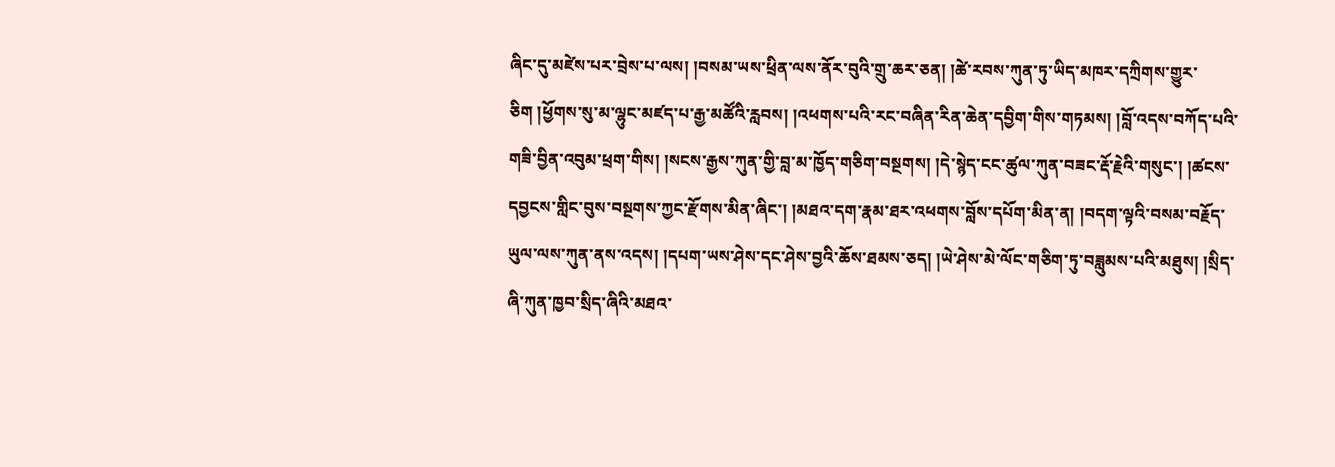ཞིང་དུ་མཛེས་པར་བྲེས་པ་ལས། །བསམ་ཡས་ཕྲིན་ལས་ནོར་བུའི་གྲུ་ཆར་ཅན། །ཚེ་རབས་ཀུན་ཏུ་ཡིད་མཁར་དཀྲིགས་གྱུར་ཅིག །ཕྱོགས་སུ་མ་ལྷུང་མཛད་པ་རྒྱ་མཚོའི་རླབས། །འཕགས་པའི་རང་བཞིན་རིན་ཆེན་དབྱིག་གིས་གཏམས། །བློ་འདས་བཀོད་པའི་གཟི་བྱིན་འབུམ་ཕྲག་གིས། །སངས་རྒྱས་ཀུན་གྱི་བླ་མ་ཁྱོད་གཅིག་བསྔགས། །དེ་སྙེད་ངང་ཚུལ་ཀུན་བཟང་རྡོ་རྗེའི་གསུང་། །ཚངས་དབྱངས་གླིང་བུས་བསྔགས་ཀྱང་རྫོགས་མིན་ཞིང་། །མཐའ་དག་རྣམ་ཐར་འཕགས་བློས་དཔོག་མིན་ན། །བདག་ལྟའི་བསམ་བརྗོད་ཡུལ་ལས་ཀུན་ནས་འདས། །དཔག་ཡས་ཤེས་དང་ཤེས་བྱའི་ཆོས་ཐམས་ཅད། །ཡེ་ཤེས་མེ་ལོང་གཅིག་ཏུ་བཟླུམས་པའི་མཐུས། །སྲིད་ཞི་ཀུན་ཁྱབ་སྲིད་ཞིའི་མཐའ་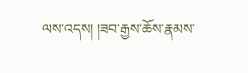ལས་འདས། །ཟབ་རྒྱས་ཆོས་རྣམས་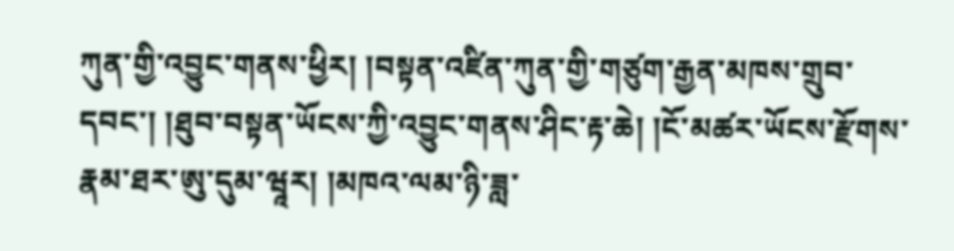ཀུན་གྱི་འབྱུང་གནས་ཕྱིར། །བསྟན་འཛིན་ཀུན་གྱི་གཙུག་རྒྱན་མཁས་གྲུབ་དབང་། །ཐུབ་བསྟན་ཡོངས་ཀྱི་འབྱུང་གནས་ཤིང་རྟ་ཆེ། །ངོ་མཚར་ཡོངས་རྫོགས་རྣམ་ཐར་ཨུ་དུམ་ཝཱར། །མཁའ་ལམ་ཉི་ཟླ་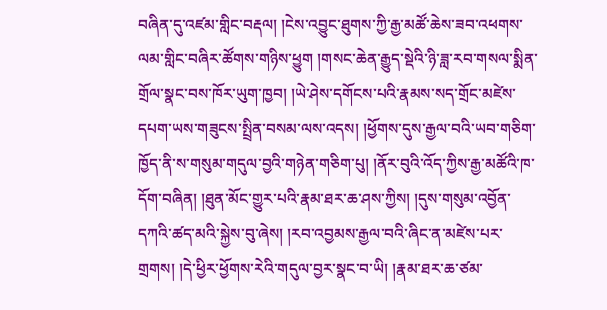བཞིན་དུ་འཛམ་གླིང་བརྡལ། །ངེས་འབྱུང་ཐུགས་ཀྱི་རྒྱ་མཚོ་ཆེས་ཟབ་འཕགས་ལམ་གླིང་བཞིར་ཚོགས་གཉིས་ཕྱུག །གསང་ཆེན་རྒྱུད་སྡེའི་ཉི་ཟླ་རབ་གསལ་སྨིན་གྲོལ་སྣང་བས་ཁོར་ཡུག་ཁྱབ། །ཡེ་ཤེས་དགོངས་པའི་རྣམས་སད་གྲོང་མཛེས་དཔག་ཡས་གཟུངས་སྤྲིན་བསམ་ལས་འདས། །ཕྱོགས་དུས་རྒྱལ་བའི་ཡབ་གཅིག་ཁྱོད་ནི་ས་གསུམ་གདུལ་བྱའི་གཉེན་གཅིག་པུ། །ནོར་བུའི་འོད་ཀྱིས་རྒྱ་མཚོའི་ཁ་དོག་བཞིན། །ཐུན་མོང་གྱུར་པའི་རྣམ་ཐར་ཆ་ཤས་ཀྱིས། །དུས་གསུམ་འབྱོན་དཀའི་ཚད་མའི་སྐྱེས་བུ་ཞེས། །རབ་འབྱམས་རྒྱལ་བའི་ཞིང་ན་མཛེས་པར་གྲགས། །དེ་ཕྱིར་ཕྱོགས་རེའི་གདུལ་བྱར་སྣང་བ་ཡི། །རྣམ་ཐར་ཆ་ཙམ་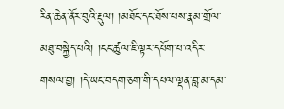རིན་ཆེན་ནོར་བུའི་རྡུལ། །མཐོང་དང་ཐོས་པས་རྣམ་གྲོལ་མཐུ་བསྐྱེད་པའི། །ངང་ཚུལ་ཇི་ལྟར་དཔོག་པ་འདིར་གསལ་བྱ། །དེ་ཡང་བདག་ཅག་གི་དཔལ་ལྡན་བླ་མ་དམ་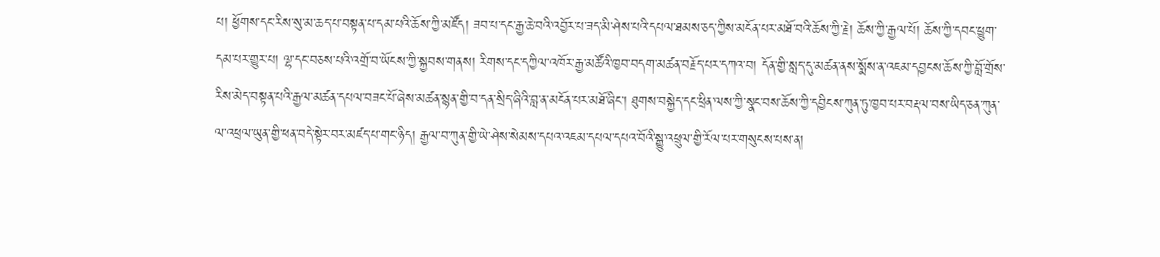པ། ཕྱོགས་དང་རིས་སུ་མ་ཆད་པ་བསྟན་པ་དམ་པའི་ཆོས་ཀྱི་མཛོད། ཟབ་པ་དང་རྒྱ་ཆེ་བའི་འབྱོར་པ་ཟད་མི་ཤེས་པའི་དཔལ་ཐམས་ཅད་ཀྱིས་མངོན་པར་མཐོ་བའི་ཆོས་ཀྱི་རྗེ། ཆོས་ཀྱི་རྒྱལ་པོ། ཆོས་ཀྱི་དབང་ཕྱུག་དམ་པར་གྱུར་པ། ལྷ་དང་བཅས་པའི་འགྲོ་བ་ཡོངས་ཀྱི་སྐྱབས་གནས། རིགས་དང་དཀྱིལ་འཁོར་རྒྱ་མཚོའི་ཁྱབ་བདག་མཚན་བརྗོད་པར་དཀའ་བ། དོན་གྱི་སླད་དུ་མཚན་ནས་སྨོས་ན་འཇམ་དབྱངས་ཆོས་ཀྱི་བློ་གྲོས་རིས་མེད་བསྟན་པའི་རྒྱལ་མཚན་དཔལ་བཟང་པོ་ཞེས་མཚན་སྙན་གྱི་བ་དན་སྲིད་ཞིའི་བླ་ན་མངོན་པར་མཐོ་ཞིང་། ཐུགས་བསྐྱེད་དང་ཕྲིན་ལས་ཀྱི་སྣང་བས་ཆོས་ཀྱི་དབྱིངས་ཀུན་ཏུ་ཁྱབ་པར་བརྡལ་བས་ཡིད་ཅན་ཀུན་ལ་འཕྲལ་ཡུན་གྱི་ཕན་བདེ་སྟེར་བར་མཛད་པ་གང་ཉིད། རྒྱལ་བ་ཀུན་གྱི་ཡེ་ཤེས་སེམས་དཔའ་འཇམ་དཔལ་དཔའ་བོའི་སྒྱུ་འཕྲུལ་གྱི་རོལ་པར་གསུངས་པས་ན།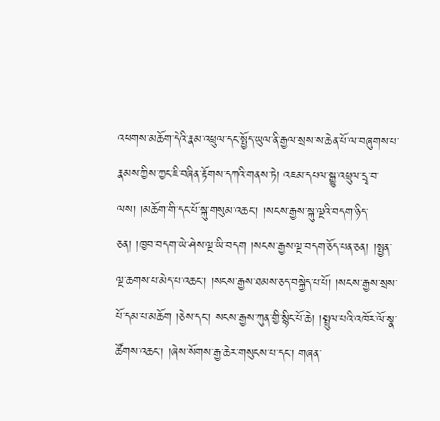འཕགས་མཆོག་དེའི་རྣམ་འཕྲུལ་དང་སྤྱོད་ཡུལ་ནི་རྒྱལ་སྲས་ས་ཆེན་པོ་ལ་བཞུགས་པ་རྣམས་ཀྱིས་ཀྱང་ཇི་བཞིན་རྟོགས་དཀའི་གནས་ཏེ། འཇམ་དཔལ་སྒྱུ་འཕྲུལ་དྲྭ་བ་ལས། །མཆོག་གི་དང་པོ་སྐུ་གསུམ་འཆང་། །སངས་རྒྱས་སྐུ་ལྔའི་བདག་ཉིད་ཅན། །ཁྱབ་བདག་ཡེ་ཤེས་ལྔ་ཡི་བདག །སངས་རྒྱས་ལྔ་བདག་ཅོད་པན་ཅན། །སྤྱན་ལྔ་ཆགས་པ་མེད་པ་འཆང་། །སངས་རྒྱས་ཐམས་ཅད་བསྐྱེད་པ་པོ། །སངས་རྒྱས་སྲས་པོ་དམ་པ་མཆོག །ཅེས་དང་། སངས་རྒྱས་ཀུན་གྱི་སྙིང་པོ་ཆེ། །སྤྲུལ་པའི་འཁོར་ལོ་སྣ་ཚོགས་འཆང་། །ཞེས་སོགས་རྒྱ་ཆེར་གསུངས་པ་དང་། གཞན་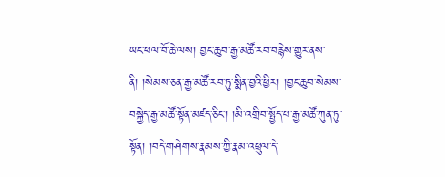ཡང་ཕལ་བོ་ཆེ་ལས། བྱང་ཆུབ་རྒྱ་མཚོ་རབ་བརྙེས་གྱུར་ནས་ནི། །སེམས་ཅན་རྒྱ་མཚོ་རབ་ཏུ་སྨིན་བྱའི་ཕྱིར། །བྱང་ཆུབ་སེམས་བསྐྱེད་རྒྱ་མཚོ་སྟོན་མཛད་ཅིང་། །མི་འགྲིབ་སྤྱོད་པ་རྒྱ་མཚོ་ཀུན་ཏུ་སྟོན། །བདེ་གཤེགས་རྣམས་ཀྱི་རྣམ་འཕྲུལ་དེ་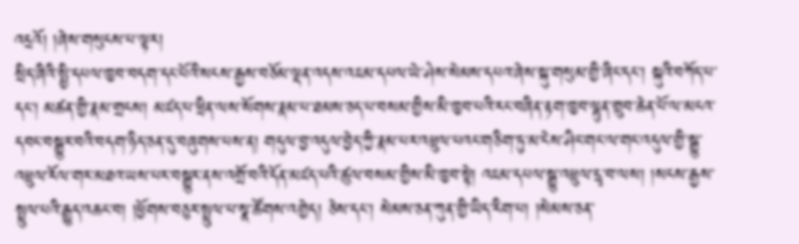འདྲའོ། །ཞེས་གསུངས་པ་ལྟར།
སྲིད་ཞིའི་སྤྱི་དཔལ་ཁྱབ་བདག་དང་པོའི་སངས་རྒྱས་བཅོམ་ལྡན་འདས་འཇམ་དཔལ་ཡེ་ཤེས་སེམས་དཔའ་ཞེས་སྐུ་གསུམ་གྱི་ཞིང་དང་། སྐུའི་བཀོད་པ་དང་། མཚན་གྱི་རྣམ་གྲངས། མཛད་པ་ཕྲིན་ལས་སོགས་རྣམ་པ་ཐམས་ཅད་པ་བསམ་གྱིས་མི་ཁྱབ་པའི་རང་བཞིན་རྟག་ཁྱབ་ལྷུན་གྲུབ་ཆེན་པོ་ལ་མངའ་དབང་བསྒྱུར་བའི་བདག་ཉིད་ཅན་དུ་བཞུགས་པས་ན། གདུལ་བྱ་འདུལ་བྱེད་ཀྱི་རྣམ་པར་འཕྲུལ་པའང་གཅིག་ཏུ་མ་ངེས་ཤིང་གང་ལ་གང་འདུལ་གྱི་སྒྱུ་འཕྲུལ་རོལ་གར་མཐའ་ཡས་པར་བསྒྱུར་ནས་འགྲོ་བའི་དོན་མཛད་པའི་ཚུལ་བསམ་གྱིས་མི་ཁྱབ་སྟེ། འཇམ་དཔལ་སྒྱུ་འཕྲུལ་དྲྭ་བ་ལས། །སངས་རྒྱས་སྤྲུལ་པའི་རྒྱུད་འཆང་བ། །ཕྱོགས་བཅུར་སྤྲུལ་པ་སྣ་ཚོགས་འགྱེད། ཅེས་དང་། སེམས་ཅན་ཀུན་གྱི་ཡིད་རིག་པ། །སེམས་ཅན་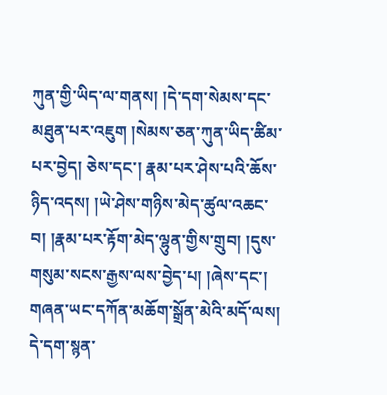ཀུན་གྱི་ཡིད་ལ་གནས། །དེ་དག་སེམས་དང་མཐུན་པར་འཇུག །སེམས་ཅན་ཀུན་ཡིད་ཚིམ་པར་བྱེད། ཅེས་དང་། རྣམ་པར་ཤེས་པའི་ཆོས་ཉིད་འདས། །ཡེ་ཤེས་གཉིས་མེད་ཚུལ་འཆང་བ། །རྣམ་པར་རྟོག་མེད་ལྷུན་གྱིས་གྲུབ། །དུས་གསུམ་སངས་རྒྱས་ལས་བྱེད་པ། །ཞེས་དང་། གཞན་ཡང་དཀོན་མཆོག་སྒྲོན་མེའི་མདོ་ལས། དེ་དག་སྙན་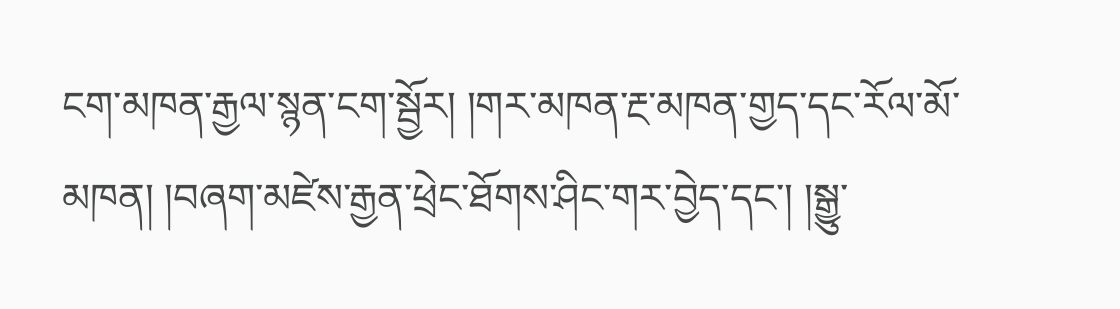ངག་མཁན་རྒྱལ་སྙན་ངག་སྦྱོར། །གར་མཁན་རྔ་མཁན་གྱད་དང་རོལ་མོ་མཁན། །བཞག་མཛེས་རྒྱན་ཕྲེང་ཐོགས་ཤིང་གར་བྱེད་དང་། །སྒྱུ་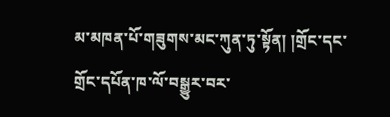མ་མཁན་པོ་གཟུགས་མང་ཀུན་ཏུ་སྟོན། །གྲོང་དང་གྲོང་དཔོན་ཁ་ལོ་བསྒྱུར་བར་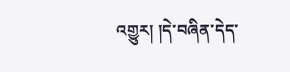འགྱུར། །དེ་བཞིན་དེད་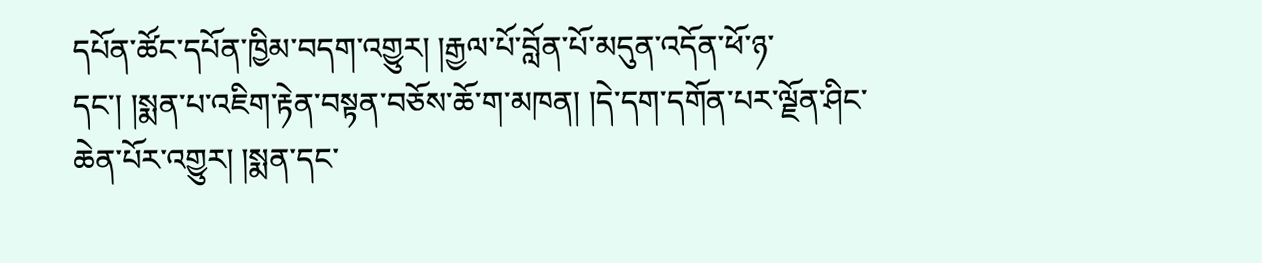དཔོན་ཚོང་དཔོན་ཁྱིམ་བདག་འགྱུར། །རྒྱལ་པོ་བློན་པོ་མདུན་འདོན་ཕོ་ཉ་དང་། །སྨན་པ་འཇིག་རྟེན་བསྟན་བཅོས་ཆོ་ག་མཁན། །དེ་དག་དགོན་པར་ལྗོན་ཤིང་ཆེན་པོར་འགྱུར། །སྨན་དང་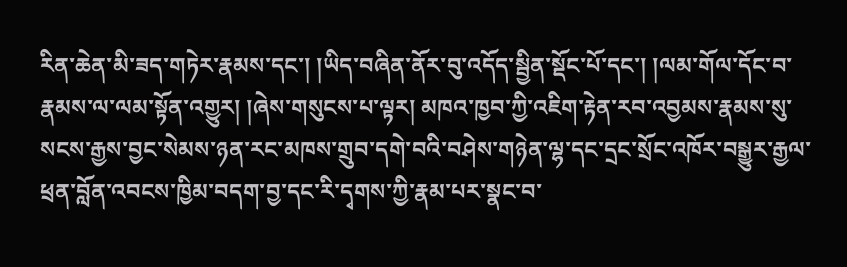རིན་ཆེན་མི་ཟད་གཏེར་རྣམས་དང་། །ཡིད་བཞིན་ནོར་བུ་འདོད་སྦྱིན་སྡོང་པོ་དང་། །ལམ་གོལ་དོང་བ་རྣམས་ལ་ལམ་སྟོན་འགྱུར། །ཞེས་གསུངས་པ་ལྟར། མཁའ་ཁྱབ་ཀྱི་འཇིག་རྟེན་རབ་འབྱམས་རྣམས་སུ་སངས་རྒྱས་བྱང་སེམས་ཉན་རང་མཁས་གྲུབ་དགེ་བའི་བཤེས་གཉེན་ལྷ་དང་དྲང་སྲོང་འཁོར་བསྒྱུར་རྒྱལ་ཕྲན་བློན་འབངས་ཁྱིམ་བདག་བྱ་དང་རི་དྭགས་ཀྱི་རྣམ་པར་སྣང་བ་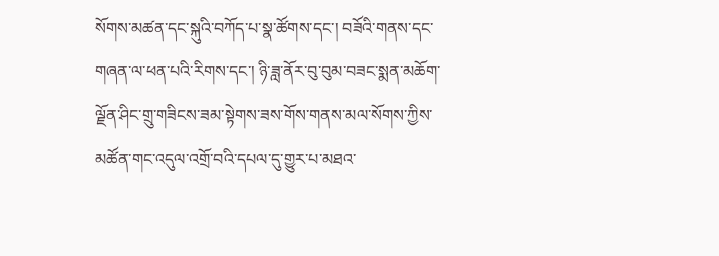སོགས་མཚན་དང་སྐུའི་བཀོད་པ་སྣ་ཚོགས་དང་། བཟོའི་གནས་དང་གཞན་ལ་ཕན་པའི་རིགས་དང་། ཉི་ཟླ་ནོར་བུ་བུམ་བཟང་སྨན་མཆོག་ལྗོན་ཤིང་གྲུ་གཟིངས་ཟམ་སྟེགས་ཟས་གོས་གནས་མལ་སོགས་ཀྱིས་མཚོན་གང་འདུལ་འགྲོ་བའི་དཔལ་དུ་གྱུར་པ་མཐའ་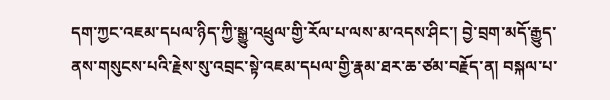དག་ཀྱང་འཇམ་དཔལ་ཉིད་ཀྱི་སྒྱུ་འཕྲུལ་གྱི་རོལ་པ་ལས་མ་འདས་ཤིང་། བྱེ་བྲག་མདོ་རྒྱུད་ནས་གསུངས་པའི་རྗེས་སུ་འབྲང་སྟེ་འཇམ་དཔལ་གྱི་རྣམ་ཐར་ཆ་ཙམ་བརྗོད་ན། བསྐལ་པ་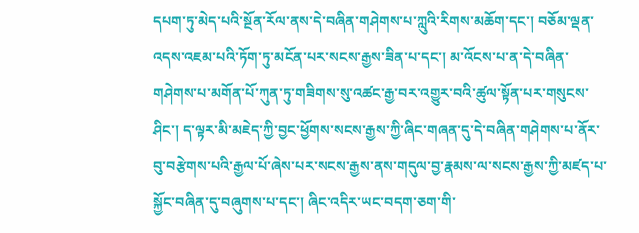དཔག་ཏུ་མེད་པའི་སྔོན་རོལ་ནས་དེ་བཞིན་གཤེགས་པ་ཀླུའི་རིགས་མཆོག་དང་། བཅོམ་ལྡན་འདས་འཇམ་པའི་ཏོག་ཏུ་མངོན་པར་སངས་རྒྱས་ཟིན་པ་དང་། མ་འོངས་པ་ན་དེ་བཞིན་གཤེགས་པ་མགོན་པོ་ཀུན་ཏུ་གཟིགས་སུ་འཚང་རྒྱ་བར་འགྱུར་བའི་ཚུལ་སྟོན་པར་གསུངས་ཤིང་། ད་ལྟར་མི་མཇེད་ཀྱི་བྱང་ཕྱོགས་སངས་རྒྱས་ཀྱི་ཞིང་གཞན་དུ་དེ་བཞིན་གཤེགས་པ་ནོར་བུ་བརྩེགས་པའི་རྒྱལ་པོ་ཞེས་པར་སངས་རྒྱས་ནས་གདུལ་བྱ་རྣམས་ལ་སངས་རྒྱས་ཀྱི་མཛད་པ་སྐྱོང་བཞིན་དུ་བཞུགས་པ་དང་། ཞིང་འདིར་ཡང་བདག་ཅག་གི་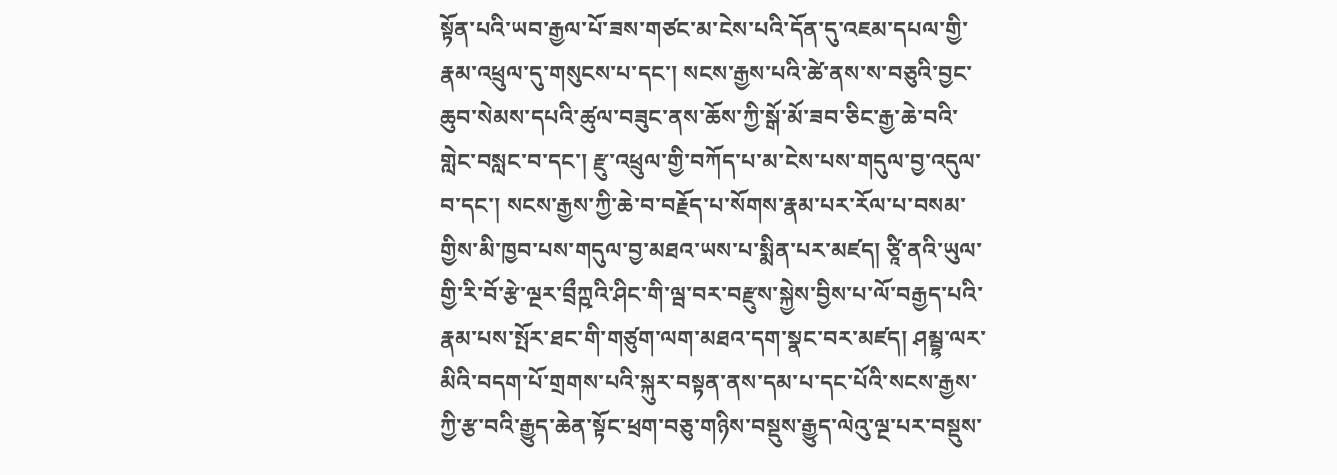སྟོན་པའི་ཡབ་རྒྱལ་པོ་ཟས་གཙང་མ་ངེས་པའི་དོན་དུ་འཇམ་དཔལ་གྱི་རྣམ་འཕྲུལ་དུ་གསུངས་པ་དང་། སངས་རྒྱས་པའི་ཚེ་ནས་ས་བཅུའི་བྱང་ཆུབ་སེམས་དཔའི་ཚུལ་བཟུང་ནས་ཆོས་ཀྱི་སྒོ་མོ་ཟབ་ཅིང་རྒྱ་ཆེ་བའི་གླེང་བསླང་བ་དང་། རྫུ་འཕྲུལ་གྱི་བཀོད་པ་མ་ངེས་པས་གདུལ་བྱ་འདུལ་བ་དང་། སངས་རྒྱས་ཀྱི་ཆེ་བ་བརྗོད་པ་སོགས་རྣམ་པར་རོལ་པ་བསམ་གྱིས་མི་ཁྱབ་པས་གདུལ་བྱ་མཐའ་ཡས་པ་སྨིན་པར་མཛད། ཙཱི་ནའི་ཡུལ་གྱི་རི་བོ་རྩེ་ལྔར་བྲྀཀྵའི་ཤིང་གི་ལྦ་བར་བརྫུས་སྐྱེས་བྱིས་པ་ལོ་བརྒྱད་པའི་རྣམ་པས་སྤོར་ཐང་གི་གཙུག་ལག་མཐའ་དག་སྣང་བར་མཛད། ཤམྦྷ་ལར་མིའི་བདག་པོ་གྲགས་པའི་སྐུར་བསྟན་ནས་དམ་པ་དང་པོའི་སངས་རྒྱས་ཀྱི་རྩ་བའི་རྒྱུད་ཆེན་སྟོང་ཕྲག་བཅུ་གཉིས་བསྡུས་རྒྱུད་ལེའུ་ལྔ་པར་བསྡུས་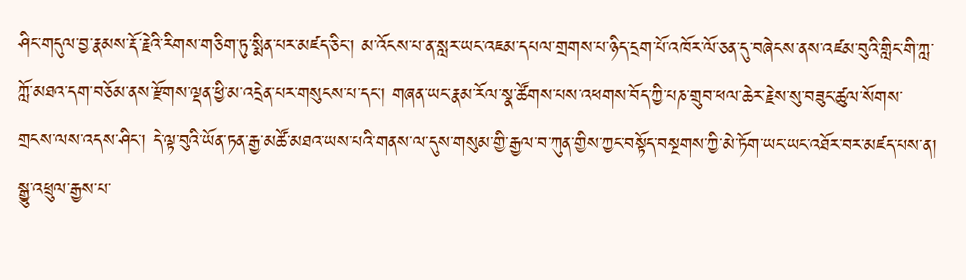ཤིང་གདུལ་བྱ་རྣམས་རྡོ་རྗེའི་རིགས་གཅིག་ཏུ་སྨིན་པར་མཛད་ཅིང་། མ་འོངས་པ་ན་སླར་ཡང་འཇམ་དཔལ་གྲགས་པ་ཉིད་དྲག་པོ་འཁོར་ལོ་ཅན་དུ་བཞེངས་ནས་འཛམ་བུའི་གླིང་གི་ཀླ་ཀློ་མཐའ་དག་བཅོམ་ནས་རྫོགས་ལྡན་ཕྱི་མ་འདྲེན་པར་གསུངས་པ་དང་། གཞན་ཡང་རྣམ་རོལ་སྣ་ཚོགས་པས་འཕགས་བོད་ཀྱི་པཎ་གྲུབ་ཕལ་ཆེར་རྗེས་སུ་བཟུང་ཚུལ་སོགས་གྲངས་ལས་འདས་ཤིང་། དེ་ལྟ་བུའི་ཡོན་ཏན་རྒྱ་མཚོ་མཐའ་ཡས་པའི་གནས་ལ་དུས་གསུམ་གྱི་རྒྱལ་བ་ཀུན་གྱིས་ཀྱང་བསྟོད་བསྔགས་ཀྱི་མེ་ཏོག་ཡང་ཡང་འཐོར་བར་མཛད་པས་ན། སྒྱུ་འཕྲུལ་རྒྱས་པ་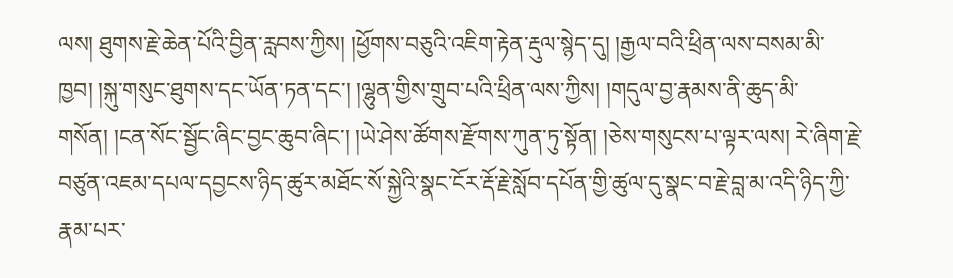ལས། ཐུགས་རྗེ་ཆེན་པོའི་བྱིན་རླབས་ཀྱིས། །ཕྱོགས་བཅུའི་འཇིག་རྟེན་རྡུལ་སྙེད་དུ། །རྒྱལ་བའི་ཕྲིན་ལས་བསམ་མི་ཁྱབ། །སྐུ་གསུང་ཐུགས་དང་ཡོན་ཏན་དང་། །ལྷུན་གྱིས་གྲུབ་པའི་ཕྲིན་ལས་ཀྱིས། །གདུལ་བྱ་རྣམས་ནི་ཆུད་མི་གསོན། །ངན་སོང་སྦྱོང་ཞིང་བྱང་ཆུབ་ཞིང་། །ཡེ་ཤེས་ཚོགས་རྫོགས་ཀུན་ཏུ་སྟོན། །ཅེས་གསུངས་པ་ལྟར་ལས། རེ་ཞིག་རྗེ་བཙུན་འཇམ་དཔལ་དབྱངས་ཉིད་ཚུར་མཐོང་སོ་སྐྱེའི་སྣང་ངོར་རྡོ་རྗེ་སློབ་དཔོན་གྱི་ཚུལ་དུ་སྣང་བ་རྗེ་བླ་མ་འདི་ཉིད་ཀྱི་རྣམ་པར་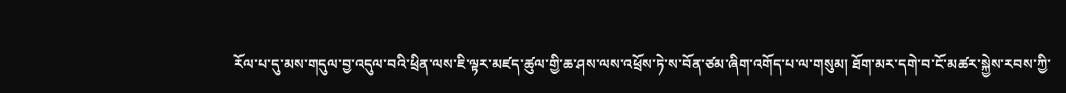རོལ་པ་དུ་མས་གདུལ་བྱ་འདུལ་བའི་ཕྲིན་ལས་ཇི་ལྟར་མཛད་ཚུལ་གྱི་ཆ་ཤས་ལས་འཕྲོས་ཏེ་ས་བོན་ཙམ་ཞིག་འགོད་པ་ལ་གསུམ། ཐོག་མར་དགེ་བ་ངོ་མཚར་སྐྱེས་རབས་ཀྱི་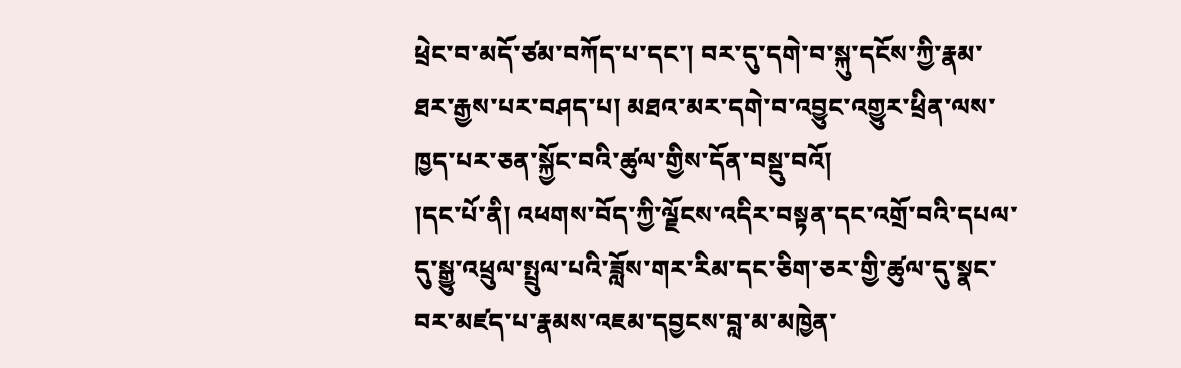ཕྲེང་བ་མདོ་ཙམ་བཀོད་པ་དང་། བར་དུ་དགེ་བ་སྐུ་དངོས་ཀྱི་རྣམ་ཐར་རྒྱས་པར་བཤད་པ། མཐའ་མར་དགེ་བ་འབྱུང་འགྱུར་ཕྲིན་ལས་ཁྱད་པར་ཅན་སྐྱོང་བའི་ཚུལ་གྱིས་དོན་བསྡུ་བའོ།
།དང་པོ་ནི། འཕགས་བོད་ཀྱི་ལྗོངས་འདིར་བསྟན་དང་འགྲོ་བའི་དཔལ་དུ་སྒྱུ་འཕྲུལ་སྤྲུལ་པའི་ཟློས་གར་རིམ་དང་ཅིག་ཅར་གྱི་ཚུལ་དུ་སྣང་བར་མཛད་པ་རྣམས་འཇམ་དབྱངས་བླ་མ་མཁྱེན་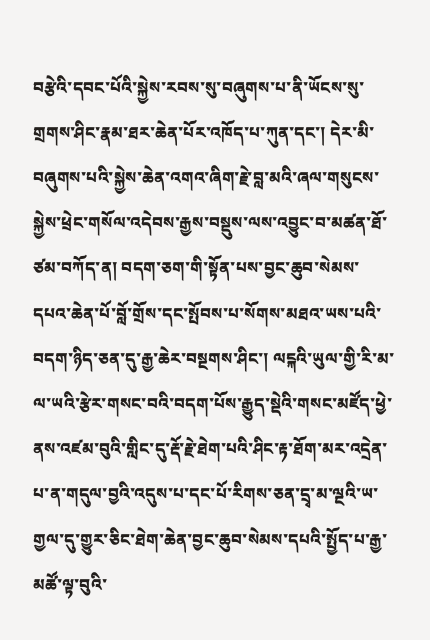བརྩེའི་དབང་པོའི་སྐྱེས་རབས་སུ་བཞུགས་པ་ནི་ཡོངས་སུ་གྲགས་ཤིང་རྣམ་ཐར་ཆེན་པོར་འཁོད་པ་ཀུན་དང་། དེར་མི་བཞུགས་པའི་སྐྱེས་ཆེན་འགའ་ཞིག་རྗེ་བླ་མའི་ཞལ་གསུངས་སྐྱེས་ཕྲེང་གསོལ་འདེབས་རྒྱས་བསྡུས་ལས་འབྱུང་བ་མཚན་ཐོ་ཙམ་བཀོད་ན། བདག་ཅག་གི་སྟོན་པས་བྱང་ཆུབ་སེམས་དཔའ་ཆེན་པོ་བློ་གྲོས་དང་སྤོབས་པ་སོགས་མཐའ་ཡས་པའི་བདག་ཉིད་ཅན་དུ་རྒྱ་ཆེར་བསྔགས་ཤིང་། ལངྐའི་ཡུལ་གྱི་རི་མ་ལ་ཡའི་རྩེར་གསང་བའི་བདག་པོས་རྒྱུད་སྡེའི་གསང་མཛོད་ཕྱེ་ནས་འཛམ་བུའི་གླིང་དུ་རྡོ་རྗེ་ཐེག་པའི་ཤིང་རྟ་ཐོག་མར་འདྲེན་པ་ན་གདུལ་བྱའི་འདུས་པ་དང་པོ་རིགས་ཅན་དྲྭ་མ་ལྔའི་ཡ་གྱལ་དུ་གྱུར་ཅིང་ཐེག་ཆེན་བྱང་ཆུབ་སེམས་དཔའི་སྤྱོད་པ་རྒྱ་མཚོ་ལྟ་བུའི་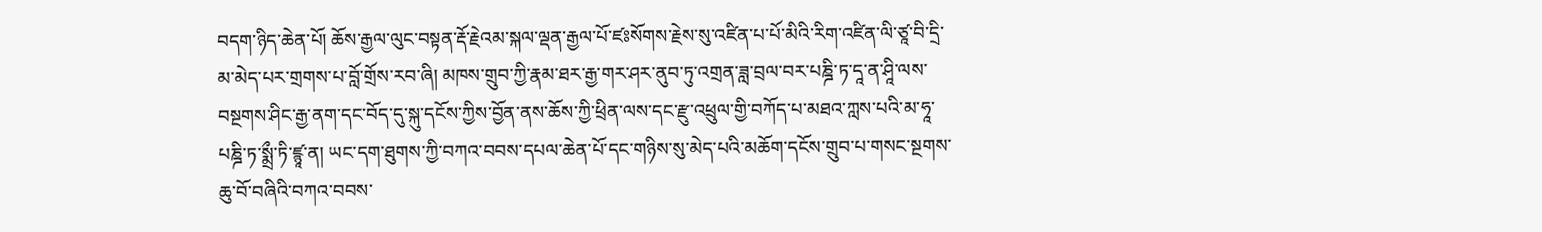བདག་ཉིད་ཆེན་པོ། ཆོས་རྒྱལ་ལུང་བསྟན་རྡོ་རྗེའམ་སྐལ་ལྡན་རྒྱལ་པོ་ཛཿསོགས་རྗེས་སུ་འཛིན་པ་པོ་མིའི་རིག་འཛིན་ལི་ཙཱ་བི་དྲི་མ་མེད་པར་གྲགས་པ་བློ་གྲོས་རབ་ཞི། མཁས་གྲུབ་ཀྱི་རྣམ་ཐར་རྒྱ་གར་ཤར་ནུབ་ཏུ་འགྲན་ཟླ་བྲལ་བར་པཎྜི་ཏ་དཱ་ན་ཤཱི་ལས་བསྔགས་ཤིང་རྒྱ་ནག་དང་བོད་དུ་སྐུ་དངོས་ཀྱིས་བྱོན་ནས་ཆོས་ཀྱི་ཕྲིན་ལས་དང་རྫུ་འཕྲུལ་གྱི་བཀོད་པ་མཐའ་ཀླས་པའི་མ་ཧཱ་པཎྜི་ཏ་སྨྲྀ་ཏི་ཛྙཱ་ན། ཡང་དག་ཐུགས་ཀྱི་བཀའ་བབས་དཔལ་ཆེན་པོ་དང་གཉིས་སུ་མེད་པའི་མཆོག་དངོས་གྲུབ་པ་གསང་སྔགས་ཆུ་བོ་བཞིའི་བཀའ་བབས་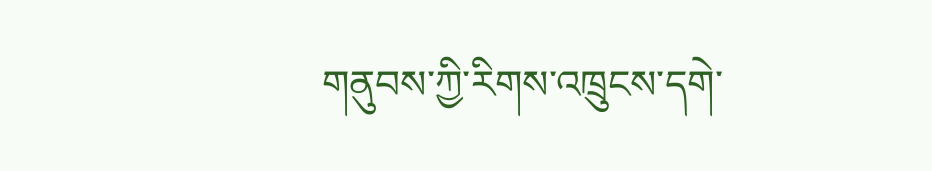གནུབས་ཀྱི་རིགས་འཁྲུངས་དགེ་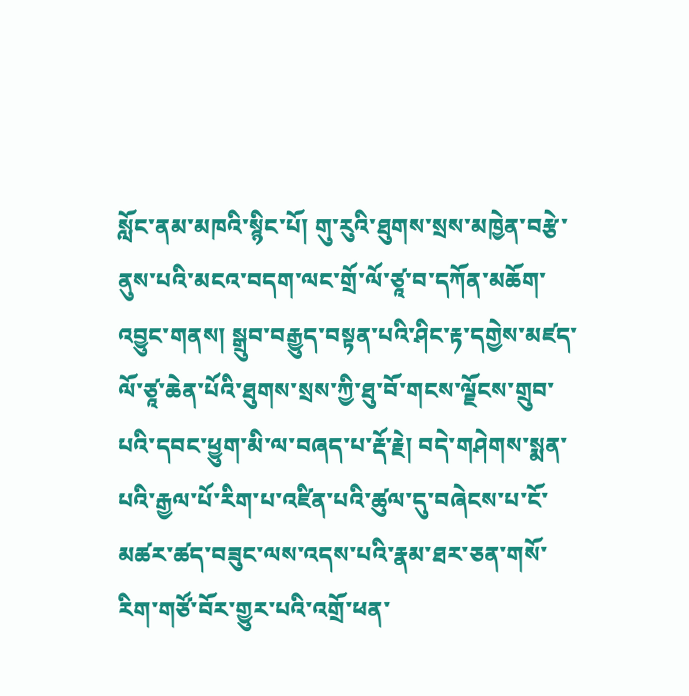སློང་ནམ་མཁའི་སྙིང་པོ། གུ་རུའི་ཐུགས་སྲས་མཁྱེན་བརྩེ་ནུས་པའི་མངའ་བདག་ལང་གྲོ་ལོ་ཙཱ་བ་དཀོན་མཆོག་འབྱུང་གནས། སྒྲུབ་བརྒྱུད་བསྟན་པའི་ཤིང་རྟ་དགྱེས་མཛད་ལོ་ཙཱ་ཆེན་པོའི་ཐུགས་སྲས་ཀྱི་ཐུ་བོ་གངས་ལྗོངས་གྲུབ་པའི་དབང་ཕྱུག་མི་ལ་བཞད་པ་རྡོ་རྗེ། བདེ་གཤེགས་སྨན་པའི་རྒྱལ་པོ་རིག་པ་འཛིན་པའི་ཚུལ་དུ་བཞེངས་པ་ངོ་མཚར་ཚད་བཟུང་ལས་འདས་པའི་རྣམ་ཐར་ཅན་གསོ་རིག་གཙོ་བོར་གྱུར་པའི་འགྲོ་ཕན་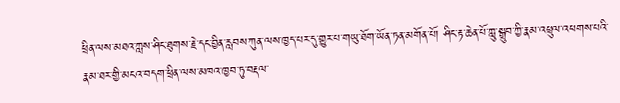ཕྲིན་ལས་མཐའ་ཀླས་ཤིང་ཐུགས་རྗེ་དང་བྱིན་རླབས་ཀུན་ལས་ཁྱད་པར་དུ་གྱུར་པ་གཡུ་ཐོག་ཡོན་ཏན་མགོན་པོ། ཤིང་རྟ་ཆེན་པོ་ཀླུ་སྒྲུབ་ཀྱི་རྣམ་འཕྲུལ་འཕགས་པའི་རྣམ་ཐར་གྱི་མངའ་བདག་ཕྲིན་ལས་མཁའ་ཁྱབ་ཏུ་བརྡལ་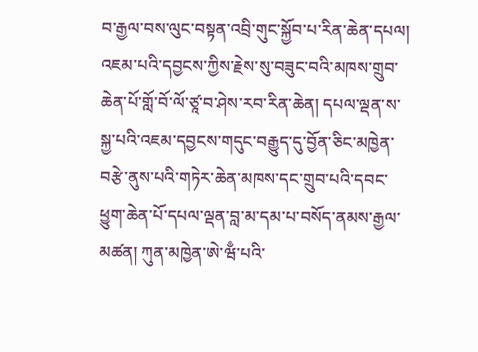བ་རྒྱལ་བས་ལུང་བསྟན་འབྲི་གུང་སྐྱོབ་པ་རིན་ཆེན་དཔལ། འཇམ་པའི་དབྱངས་ཀྱིས་རྗེས་སུ་བཟུང་བའི་མཁས་གྲུབ་ཆེན་པོ་གློ་བོ་ལོ་ཙཱ་བ་ཤེས་རབ་རིན་ཆེན། དཔལ་ལྡན་ས་སྐྱ་པའི་འཇམ་དབྱངས་གདུང་བརྒྱུད་དུ་བྱོན་ཅིང་མཁྱེན་བརྩེ་ནུས་པའི་གཏེར་ཆེན་མཁས་དང་གྲུབ་པའི་དབང་ཕྱུག་ཆེན་པོ་དཔལ་ལྡན་བླ་མ་དམ་པ་བསོད་ནམས་རྒྱལ་མཚན། ཀུན་མཁྱེན་ཨེ་ཝྃ་པའི་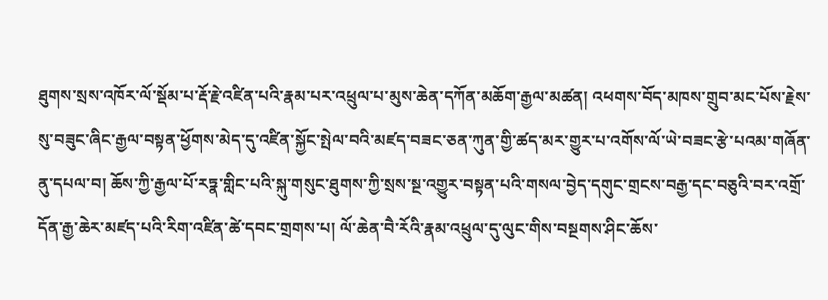ཐུགས་སྲས་འཁོར་ལོ་སྡོམ་པ་རྡོ་རྗེ་འཛིན་པའི་རྣམ་པར་འཕྲུལ་པ་མུས་ཆེན་དཀོན་མཆོག་རྒྱལ་མཚན། འཕགས་བོད་མཁས་གྲུབ་མང་པོས་རྗེས་སུ་བཟུང་ཞིང་རྒྱལ་བསྟན་ཕྱོགས་མེད་དུ་འཛིན་སྐྱོང་སྤེལ་བའི་མཛད་བཟང་ཅན་ཀུན་གྱི་ཚད་མར་གྱུར་པ་འགོས་ལོ་ཡེ་བཟང་རྩེ་པའམ་གཞོན་ནུ་དཔལ་བ། ཆོས་ཀྱི་རྒྱལ་པོ་རཏྣ་གླིང་པའི་སྐུ་གསུང་ཐུགས་ཀྱི་སྲས་སྔ་འགྱུར་བསྟན་པའི་གསལ་བྱེད་དགུང་གྲངས་བརྒྱ་དང་བཅུའི་བར་འགྲོ་དོན་རྒྱ་ཆེར་མཛད་པའི་རིག་འཛིན་ཚེ་དབང་གྲགས་པ། ལོ་ཆེན་བཻ་རོའི་རྣམ་འཕྲུལ་དུ་ལུང་གིས་བསྔགས་ཤིང་ཆོས་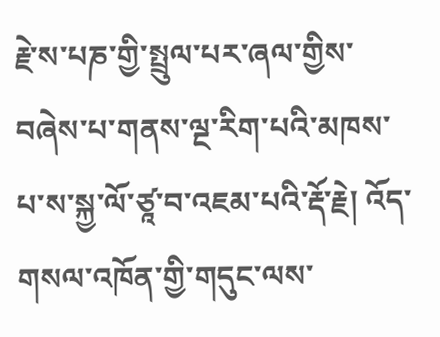རྗེ་ས་པཎ་གྱི་སྤྲུལ་པར་ཞལ་གྱིས་བཞེས་པ་གནས་ལྔ་རིག་པའི་མཁས་པ་ས་སྐྱ་ལོ་ཙཱ་བ་འཇམ་པའི་རྡོ་རྗེ། འོད་གསལ་འཁོན་གྱི་གདུང་ལས་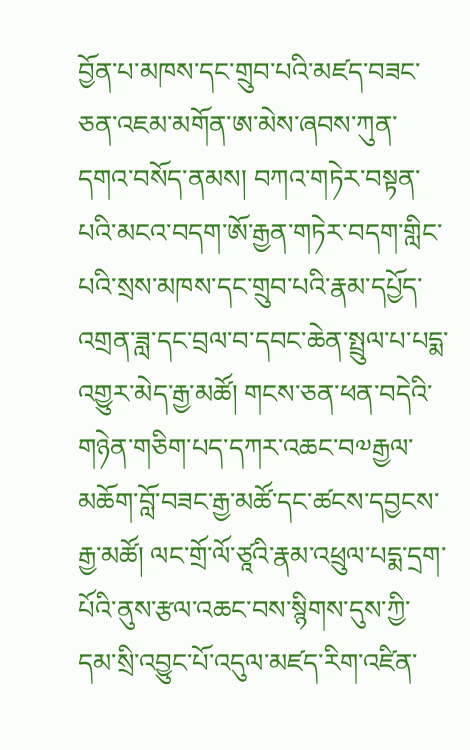བྱོན་པ་མཁས་དང་གྲུབ་པའི་མཛད་བཟང་ཅན་འཇམ་མགོན་ཨ་མེས་ཞབས་ཀུན་དགའ་བསོད་ནམས། བཀའ་གཏེར་བསྟན་པའི་མངའ་བདག་ཨོ་རྒྱན་གཏེར་བདག་གླིང་པའི་སྲས་མཁས་དང་གྲུབ་པའི་རྣམ་དཔྱོད་འགྲན་ཟླ་དང་བྲལ་བ་དབང་ཆེན་སྤྲུལ་པ་པདྨ་འགྱུར་མེད་རྒྱ་མཚོ། གངས་ཅན་ཕན་བདེའི་གཉེན་གཅིག་པད་དཀར་འཆང་བ༧རྒྱལ་མཆོག་བློ་བཟང་རྒྱ་མཚོ་དང་ཚངས་དབྱངས་རྒྱ་མཚོ། ལང་གྲོ་ལོ་ཙཱའི་རྣམ་འཕྲུལ་པདྨ་དྲག་པོའི་ནུས་རྩལ་འཆང་བས་སྙིགས་དུས་ཀྱི་དམ་སྲི་འབྱུང་པོ་འདུལ་མཛད་རིག་འཛིན་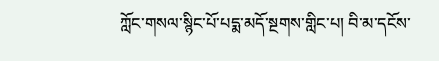ཀློང་གསལ་སྙིང་པོ་པདྨ་མདོ་སྔགས་གླིང་པ། བི་མ་དངོས་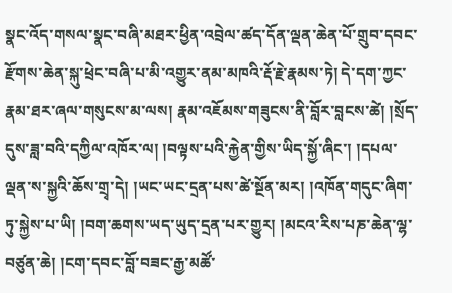སྣང་འོད་གསལ་སྣང་བཞི་མཐར་ཕྱིན་འབྲེལ་ཚད་དོན་ལྡན་ཆེན་པོ་གྲུབ་དབང་རྫོགས་ཆེན་སྐུ་ཕྲེང་བཞི་པ་མི་འགྱུར་ནམ་མཁའི་རྡོ་རྗེ་རྣམས་ཏེ། དེ་དག་ཀྱང་རྣམ་ཐར་ཞལ་གསུངས་མ་ལས། རྣམ་འཇོམས་གཟུངས་ནི་བློར་བླངས་ཚེ། །སྲོད་དུས་ཟླ་བའི་དཀྱིལ་འཁོར་ལ། །བལྟས་པའི་རྐྱེན་གྱིས་ཡིད་སྐྱོ་ཞིང་། །དཔལ་ལྡན་ས་སྐྱའི་ཆོས་གྲྭ་དེ། །ཡང་ཡང་དྲན་པས་ཚེ་སྔོན་མར། །འཁོན་གདུང་ཞིག་ཏུ་སྐྱེས་པ་ཡི། །བག་ཆགས་ཡད་ཡུད་དྲན་པར་གྱུར། །མངའ་རིས་པཎ་ཆེན་ལྷ་བཙུན་ཆེ། །ངག་དབང་བློ་བཟང་རྒྱ་མཚོ་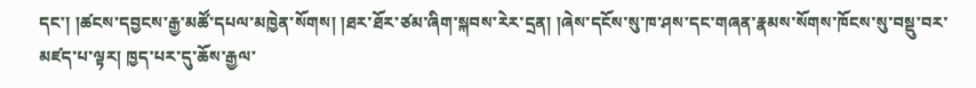དང་། །ཚངས་དབྱངས་རྒྱ་མཚོ་དཔལ་མཁྱེན་སོགས། །ཐར་ཐོར་ཙམ་ཞིག་སྐབས་རེར་དྲན། །ཞེས་དངོས་སུ་ཁ་ཤས་དང་གཞན་རྣམས་སོགས་ཁོངས་སུ་བསྡུ་བར་མཛད་པ་ལྟར། ཁྱད་པར་དུ་ཆོས་རྒྱལ་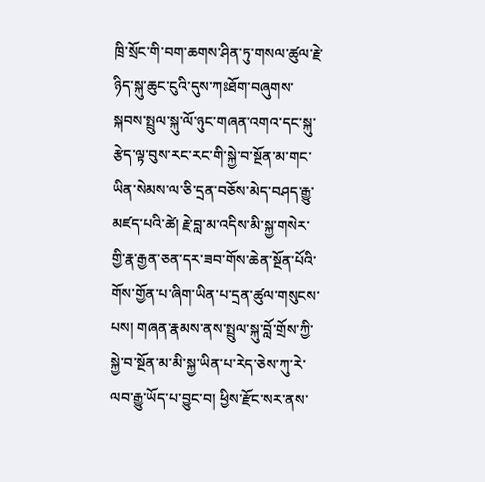ཁྲི་སྲོང་གི་བག་ཆགས་ཤིན་ཏུ་གསལ་ཚུལ་རྗེ་ཉིད་སྐུ་ཆུང་ངུའི་དུས་ཀཿཐོག་བཞུགས་སྐབས་སྤྲུལ་སྐུ་ལོ་ཉུང་གཞན་འགའ་དང་སྐུ་རྩེད་ལྟ་བུས་རང་རང་གི་སྐྱེ་བ་སྔོན་མ་གང་ཡིན་སེམས་ལ་ཅི་དྲན་བཅོས་མེད་བཤད་རྒྱུ་མཛད་པའི་ཚེ། རྗེ་བླ་མ་འདིས་མི་སྐྱ་གསེར་གྱི་རྣ་རྒྱན་ཅན་དར་ཟབ་གོས་ཆེན་སྔོན་པོའི་གོས་གྱོན་པ་ཞིག་ཡིན་པ་དྲན་ཚུལ་གསུངས་པས། གཞན་རྣམས་ནས་སྤྲུལ་སྐུ་བློ་གྲོས་ཀྱི་སྐྱེ་བ་སྔོན་མ་མི་སྐྱ་ཡིན་པ་རེད་ཅེས་ཀུ་རེ་ལབ་རྒྱུ་ཡོད་པ་བྱུང་བ། ཕྱིས་རྫོང་སར་ནས་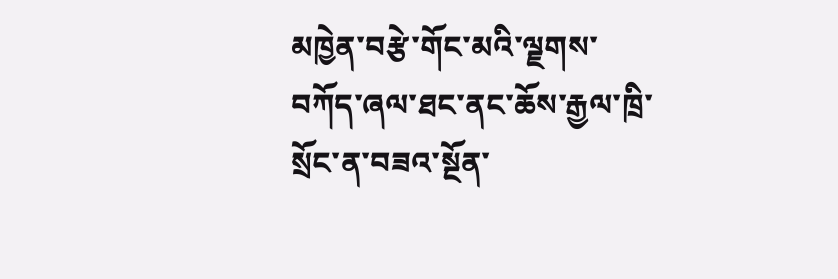མཁྱེན་བརྩེ་གོང་མའི་ལྗགས་བཀོད་ཞལ་ཐང་ནང་ཆོས་རྒྱལ་ཁྲི་སྲོང་ན་བཟའ་སྔོན་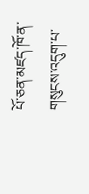པོ་ཅན་མཛད་ཁོ་ན་གསུངས་འདུག་པ་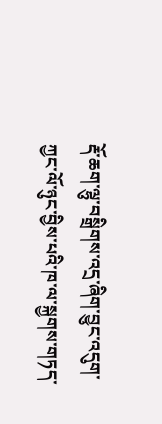རྡོ་ཆག་ལྷུ་བསྒྲིགས་འདྲ་ཞིག་བྱུང་འདུག་ཀྱང་ལོ་ཉུང་བྱིས་པའི་ཁ་ལ་སྐྱགས་གཏད་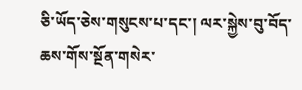ཅི་ཡོད་ཅེས་གསུངས་པ་དང་། ལར་སྐྱེས་བུ་བོད་ཆས་གོས་སྔོན་གསེར་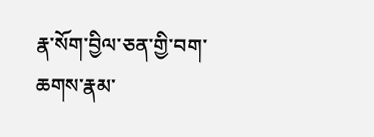རྣ་སོག་བྱིལ་ཅན་གྱི་བག་ཆགས་རྣམ་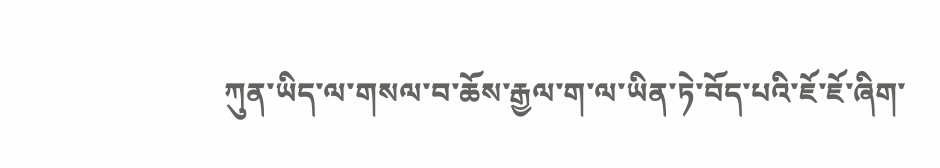ཀུན་ཡིད་ལ་གསལ་བ་ཆོས་རྒྱལ་ག་ལ་ཡིན་ཏེ་བོད་པའི་ཇོ་ཇོ་ཞིག་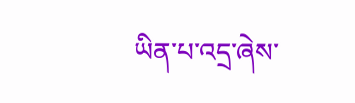ཡིན་པ་འདྲ་ཞེས་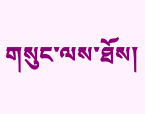གསུང་ལས་ཐོས།